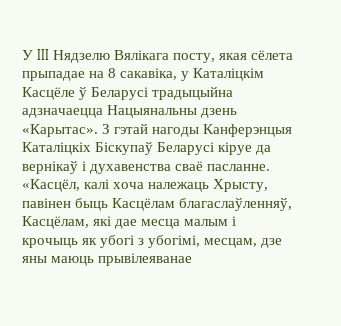У III Нядзелю Вялікага посту, якая сёлета прыпадае на 8 сакавіка, у Каталіцкім Касцёле ў Беларусі традыцыйна адзначаецца Нацыянальны дзень «Карытас». З гэтай нагоды Канферэнцыя Каталіцкіх Біскупаў Беларусі кіруе да вернікаў і духавенства сваё пасланне.
«Касцёл, калі хоча належаць Хрысту, павінен быць Касцёлам благаслаўленняў, Касцёлам, які дае месца малым і крочыць як убогі з убогімі, месцам, дзе яны маюць прывілеяванае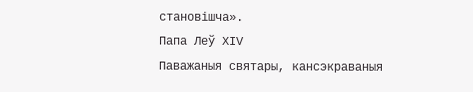становішча».
Папа Леў XІV
Паважаныя святары, кансэкраваныя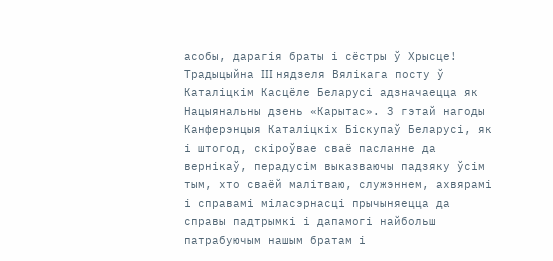асобы, дарагія браты і сёстры ў Хрысце!
Традыцыйна III нядзеля Вялікага посту ў Каталіцкім Касцёле Беларусі адзначаецца як Нацыянальны дзень «Карытас». З гэтай нагоды Канферэнцыя Каталіцкіх Біскупаў Беларусі, як і штогод, скіроўвае сваё пасланне да вернікаў, перадусім выказваючы падзяку ўсім тым, хто сваёй малітваю, служэннем, ахвярамі і справамі міласэрнасці прычыняецца да справы падтрымкі і дапамогі найбольш патрабуючым нашым братам і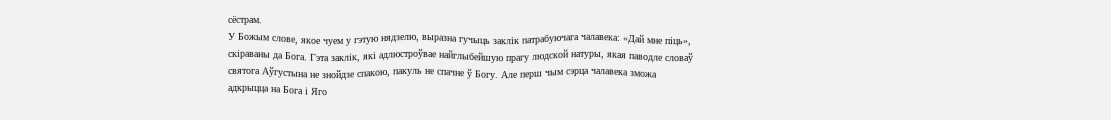сёстрам.
У Божым слове, якое чуем у гэтую нядзелю, выразна гучыць заклік патрабуючага чалавека: «Дай мне піць», скіраваны да Бога. Гэта заклік, які адлюстроўвае найглыбейшую прагу людской натуры, якая паводле словаў святога Аўгустына не знойдзе спакою, пакуль не спачне ў Богу. Але перш чым сэрца чалавека зможа адкрыцца на Бога і Яго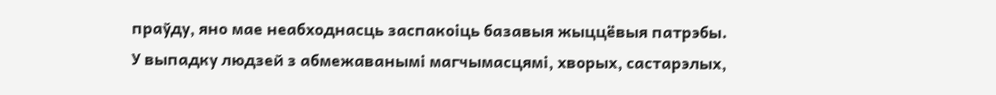праўду, яно мае неабходнасць заспакоіць базавыя жыццёвыя патрэбы.
У выпадку людзей з абмежаванымі магчымасцямі, хворых, састарэлых,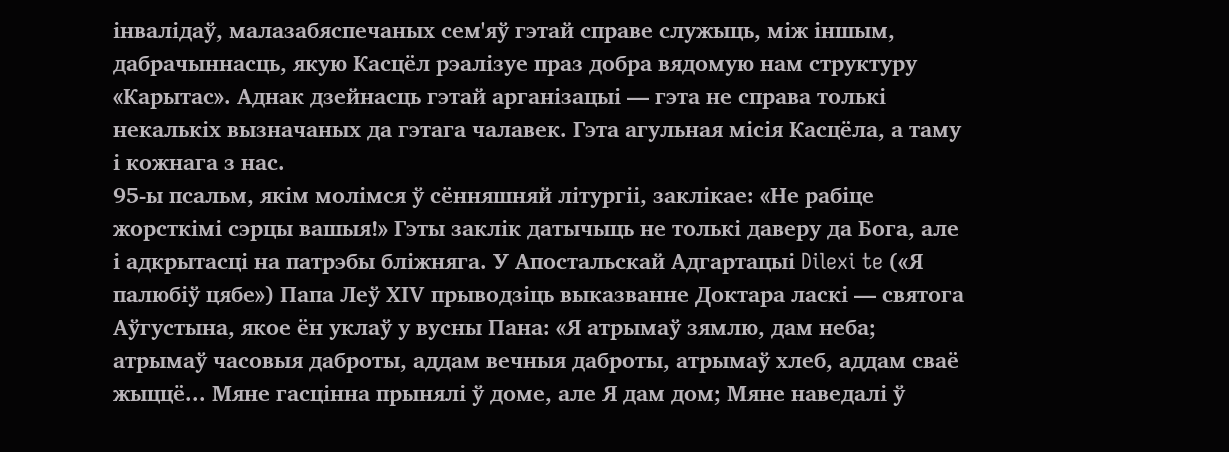інвалідаў, малазабяспечаных сем'яў гэтай справе служыць, між іншым, дабрачыннасць, якую Касцёл рэалізуе праз добра вядомую нам структуру «Карытас». Аднак дзейнасць гэтай арганізацыі — гэта не справа толькі некалькіх вызначаных да гэтага чалавек. Гэта агульная місія Касцёла, а таму і кожнага з нас.
95-ы псальм, якім молімся ў сённяшняй літургіі, заклікае: «Не рабіце жорсткімі сэрцы вашыя!» Гэты заклік датычыць не толькі даверу да Бога, але і адкрытасці на патрэбы бліжняга. У Апостальскай Адгартацыі Dilexi te («Я палюбіў цябе») Папа Леў XІV прыводзіць выказванне Доктара ласкі — святога Аўгустына, якое ён уклаў у вусны Пана: «Я атрымаў зямлю, дам неба; атрымаў часовыя даброты, аддам вечныя даброты, атрымаў хлеб, аддам сваё жыццё... Мяне гасцінна прынялі ў доме, але Я дам дом; Мяне наведалі ў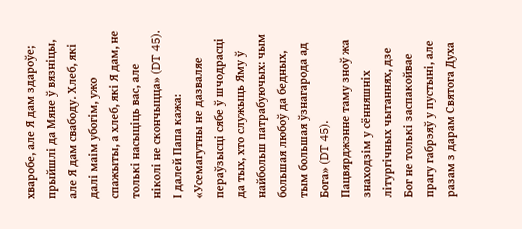хваробе, але Я дам здароўе; прыйшлі да Мяне ў вязніцы, але Я дам свабоду. Хлеб, які далі маім убогім, ужо спажыты, а хлеб, які Я дам, не толькі насыціць вас, але ніколі не скончыцца» (DT 45).
І далей Папа кажа:
«Усемагутны не дазваляе пераўзысці сябе ў шчодрасці да тых, хто служыць Яму ў найбольш патрабуючых: чым большая любоў да бедных, тым большая ўзнагарода ад Бога» (DT 45).
Пацвярджэнне таму зноў жа знаходзім у сённяшніх літургічных чытаннях, дзе Бог не толькі заспакойвае прагу габрэяў у пустыні, але разам з дарам Святога Духа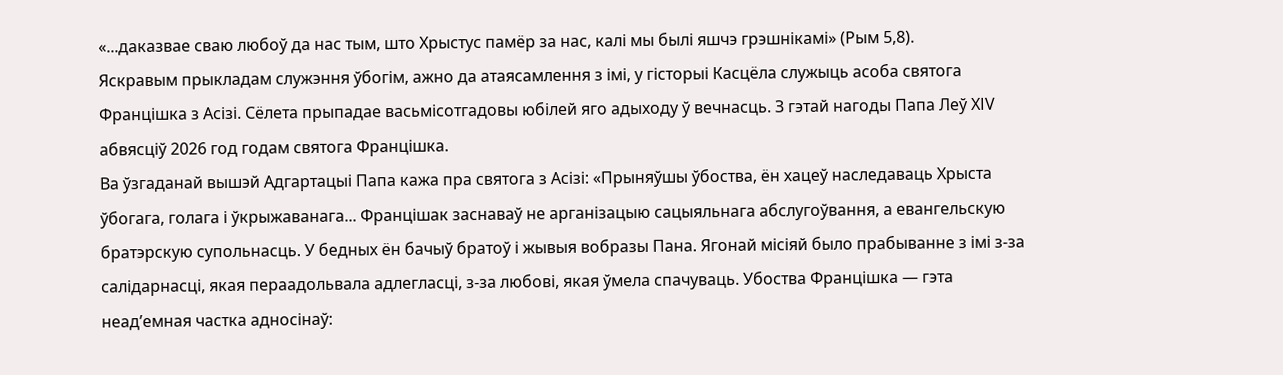«...даказвае сваю любоў да нас тым, што Хрыстус памёр за нас, калі мы былі яшчэ грэшнікамі» (Рым 5,8).
Яскравым прыкладам служэння ўбогім, ажно да атаясамлення з імі, у гісторыі Касцёла служыць асоба святога Францішка з Асізі. Сёлета прыпадае васьмісотгадовы юбілей яго адыходу ў вечнасць. З гэтай нагоды Папа Леў XІV абвясціў 2026 год годам святога Францішка.
Ва ўзгаданай вышэй Адгартацыі Папа кажа пра святога з Асізі: «Прыняўшы ўбоства, ён хацеў наследаваць Хрыста ўбогага, голага і ўкрыжаванага... Францішак заснаваў не арганізацыю сацыяльнага абслугоўвання, а евангельскую братэрскую супольнасць. У бедных ён бачыў братоў і жывыя вобразы Пана. Ягонай місіяй было прабыванне з імі з-за салідарнасці, якая пераадольвала адлегласці, з-за любові, якая ўмела спачуваць. Убоства Францішка — гэта неад’емная частка адносінаў: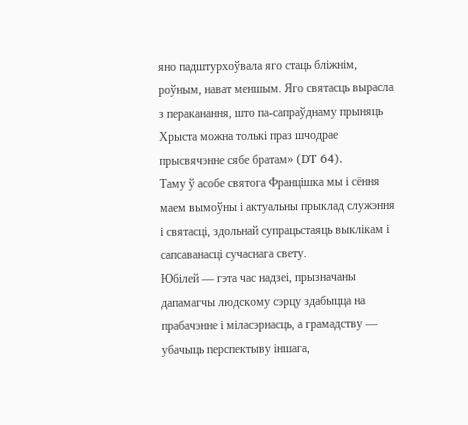яно падштурхоўвала яго стаць бліжнім, роўным, нават меншым. Яго святасць вырасла з пераканання, што па-сапраўднаму прыняць Хрыста можна толькі праз шчодрае прысвячэнне сябе братам» (DT 64).
Таму ў асобе святога Францішка мы і сёння маем вымоўны і актуальны прыклад служэння і святасці, здольнай супрацьстаяць выклікам і сапсаванасці сучаснага свету.
Юбілей — гэта час надзеі, прызначаны дапамагчы людскому сэрцу здабыцца на прабачэнне і міласэрнасць, а грамадству — убачыць перспектыву іншага,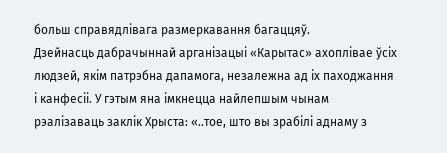больш справядлівага размеркавання багаццяў.
Дзейнасць дабрачыннай арганізацыі «Карытас» ахоплівае ўсіх людзей, якім патрэбна дапамога, незалежна ад іх паходжання і канфесіі. У гэтым яна імкнецца найлепшым чынам рэалізаваць заклік Хрыста: «..тое, што вы зрабілі аднаму з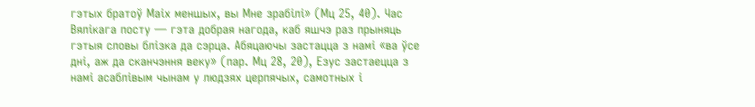гэтых братоў Маіх меншых, вы Мне зрабілі» (Мц 25, 40). Час Вялікага посту — гэта добрая нагода, каб яшчэ раз прыняць гэтыя словы блізка да сэрца. Абяцаючы застацца з намі «ва ўсе дні, аж да сканчэння веку» (пар. Мц 28, 20), Езус застаецца з намі асаблівым чынам у людзях церпячых, самотных і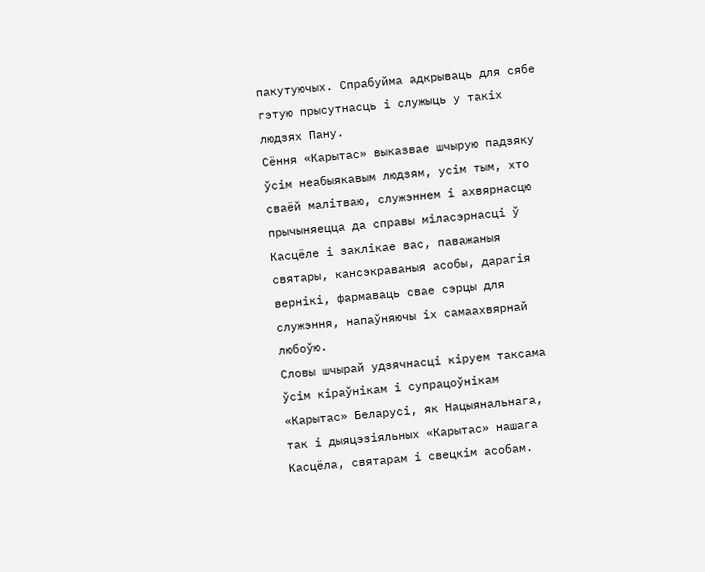пакутуючых. Спрабуйма адкрываць для сябе гэтую прысутнасць і служыць у такіх людзях Пану.
Сёння «Карытас» выказвае шчырую падзяку ўсім неабыякавым людзям, усім тым, хто сваёй малітваю, служэннем і ахвярнасцю прычыняецца да справы міласэрнасці ў Касцёле і заклікае вас, паважаныя святары, кансэкраваныя асобы, дарагія вернікі, фармаваць свае сэрцы для служэння, напаўняючы іх самаахвярнай любоўю.
Словы шчырай удзячнасці кіруем таксама ўсім кіраўнікам і супрацоўнікам «Карытас» Беларусі, як Нацыянальнага, так і дыяцэзіяльных «Карытас» нашага Касцёла, святарам і свецкім асобам.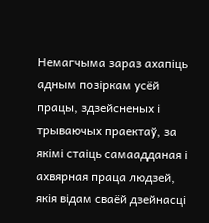Немагчыма зараз ахапіць адным позіркам усёй працы, здзейсненых і трываючых праектаў, за якімі стаіць самаадданая і ахвярная праца людзей, якія відам сваёй дзейнасці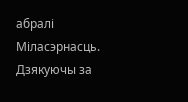абралі Міласэрнасць. Дзякуючы за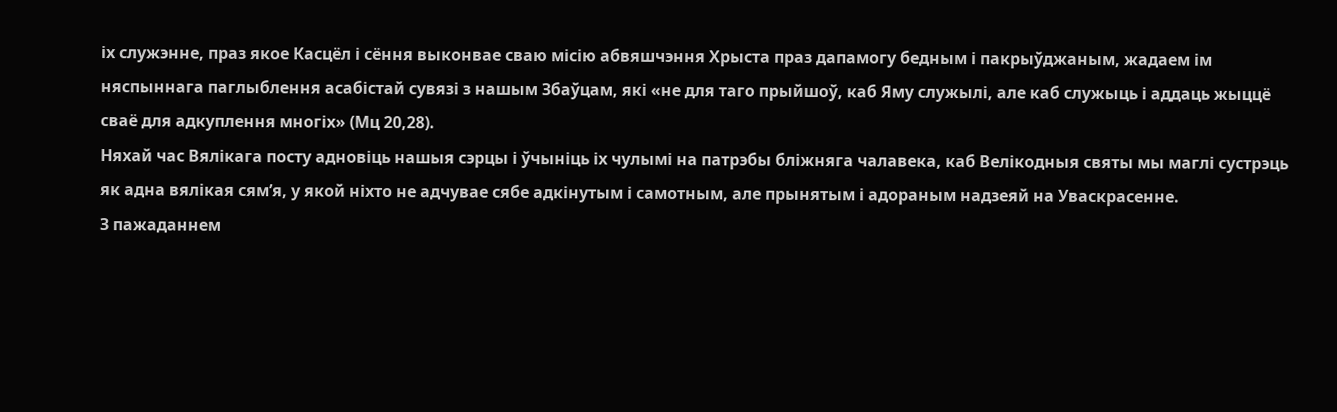іх служэнне, праз якое Касцёл і сёння выконвае сваю місію абвяшчэння Хрыста праз дапамогу бедным і пакрыўджаным, жадаем ім няспыннага паглыблення асабістай сувязі з нашым Збаўцам, які «не для таго прыйшоў, каб Яму служылі, але каб служыць і аддаць жыццё сваё для адкуплення многіх» (Мц 20,28).
Няхай час Вялікага посту адновіць нашыя сэрцы і ўчыніць іх чулымі на патрэбы бліжняга чалавека, каб Велікодныя святы мы маглі сустрэць як адна вялікая сям’я, у якой ніхто не адчувае сябе адкінутым і самотным, але прынятым і адораным надзеяй на Уваскрасенне.
З пажаданнем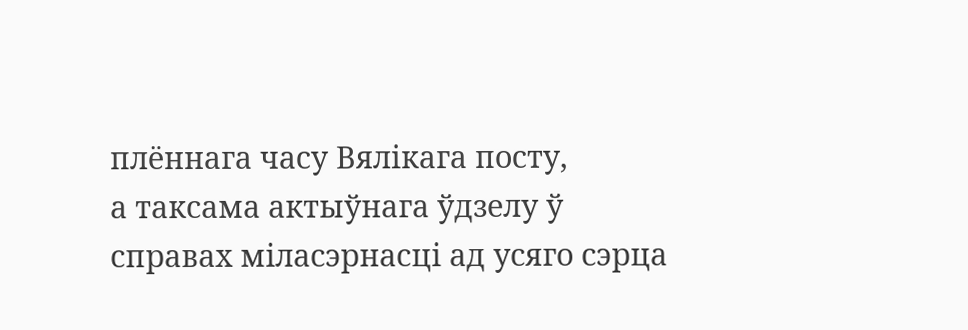плённага часу Вялікага посту,
а таксама актыўнага ўдзелу ў справах міласэрнасці ад усяго сэрца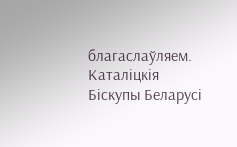благаслаўляем.
Каталіцкія Біскупы Беларусі